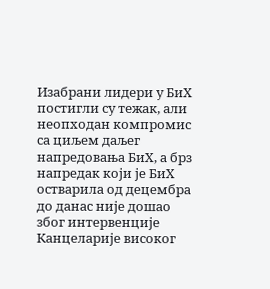Изабрани лидери у БиХ постигли су тежак, али неопходан компромис са циљем даљег напредовања БиХ, а брз напредак који је БиХ остварила од децембра до данас није дошао због интервенције Канцеларије високог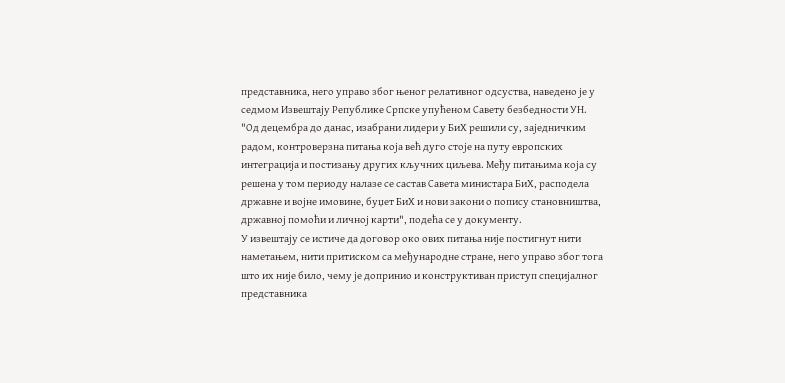представника, него управо због њеног релативног одсуства, наведено је у седмом Извештају Републике Српске упућеном Савету безбедности УН.
"Од децембра до данас, изабрани лидери у БиХ решили су, заједничким радом, контроверзна питања која већ дуго стоје на путу европских интеграција и постизању других кључних циљева. Међу питањима која су решена у том периоду налазе се састав Савета министара БиХ, расподела државне и војне имовине, буџет БиХ и нови закони о попису становништва, државној помоћи и личној карти", подећа се у документу.
У извештају се истиче да договор око ових питања није постигнут нити наметањем, нити притиском са међународне стране, него управо због тога што их није било, чему је допринио и конструктиван приступ специјалног представника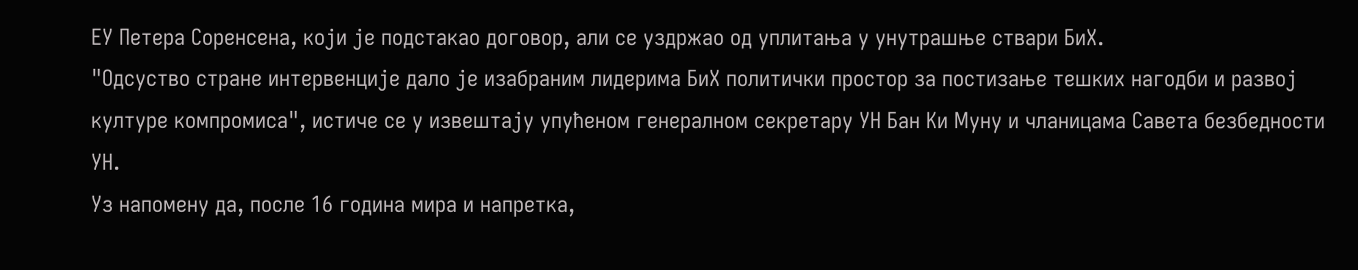ЕУ Петера Соренсена, који је подстакао договор, али се уздржао од уплитања у унутрашње ствари БиХ.
"Одсуство стране интервенције дало је изабраним лидерима БиХ политички простор за постизање тешких нагодби и развој културе компромиса", истиче се у извештају упућеном генералном секретару УН Бан Ки Муну и чланицама Савета безбедности УН.
Уз напомену да, после 16 година мира и напретка,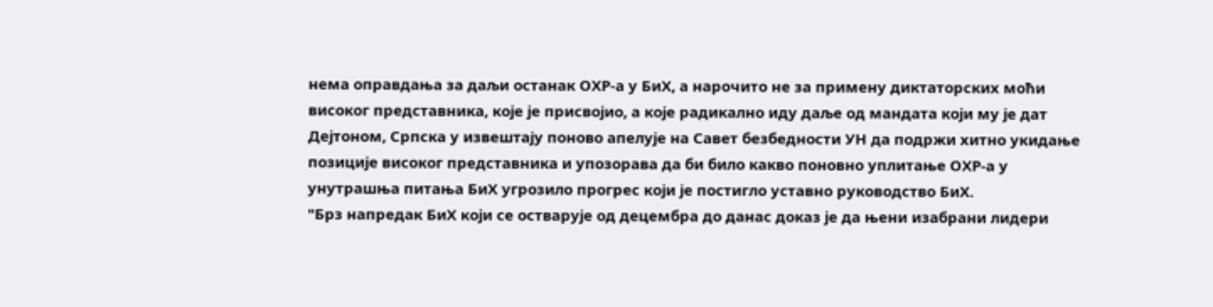нема оправдања за даљи останак ОХР-а у БиХ, а нарочито не за примену диктаторских моћи високог представника, које је присвојио, а које радикално иду даље од мандата који му је дат Дејтоном, Српска у извештају поново апелује на Савет безбедности УН да подржи хитно укидање позиције високог представника и упозорава да би било какво поновно уплитање ОХР-а у унутрашња питања БиХ угрозило прогрес који је постигло уставно руководство БиХ.
"Брз напредак БиХ који се остварује од децембра до данас доказ је да њени изабрани лидери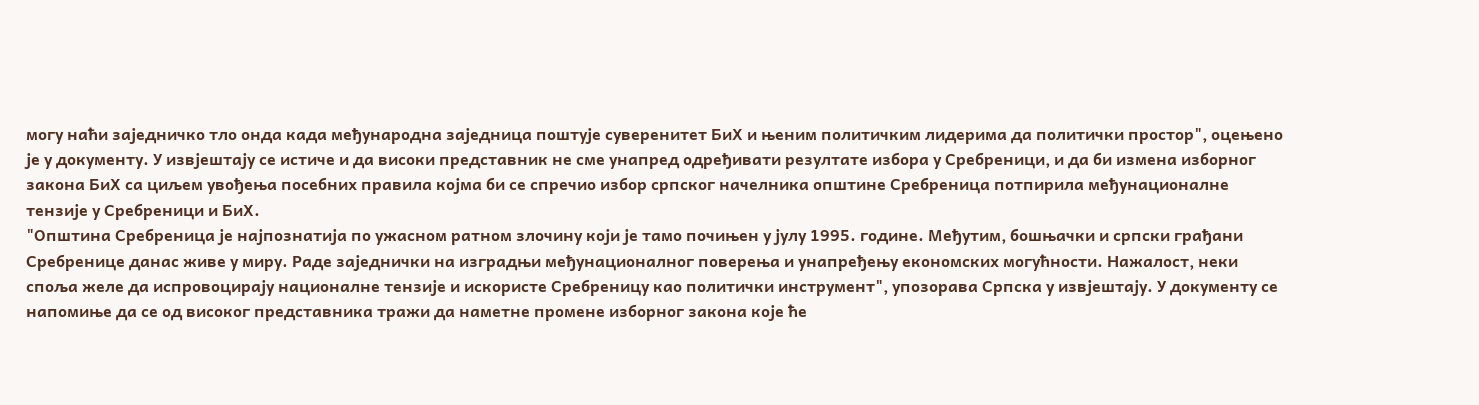могу наћи заједничко тло онда када међународна заједница поштује суверенитет БиХ и њеним политичким лидерима да политички простор", оцењено је у документу. У извјештају се истиче и да високи представник не сме унапред одређивати резултате избора у Сребреници, и да би измена изборног закона БиХ са циљем увођења посебних правила којма би се спречио избор српског начелника општине Сребреница потпирила међунационалне тензије у Сребреници и БиХ.
"Општина Сребреница је најпознатија по ужасном ратном злочину који је тамо почињен у јулу 1995. године. Међутим, бошњачки и српски грађани Сребренице данас живе у миру. Раде заједнички на изградњи међунационалног поверења и унапређењу економских могућности. Нажалост, неки споља желе да испровоцирају националне тензије и искористе Сребреницу као политички инструмент", упозорава Српска у извјештају. У документу се напомиње да се од високог представника тражи да наметне промене изборног закона које ће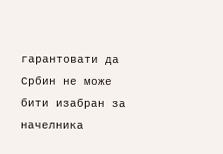гарантовати да Србин не може бити изабран за начелника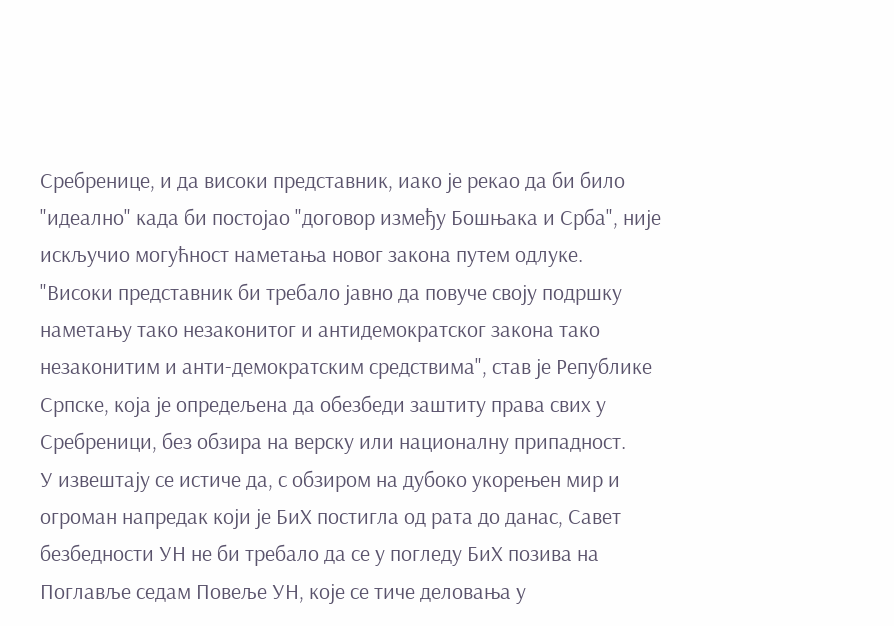Сребренице, и да високи представник, иако је рекао да би било "идеално" када би постојао "договор између Бошњака и Срба", није искључио могућност наметања новог закона путем одлуке.
"Високи представник би требало јавно да повуче своју подршку наметању тако незаконитог и антидемократског закона тако незаконитим и анти-демократским средствима", став је Републике Српске, која је опредељена да обезбеди заштиту права свих у Сребреници, без обзира на верску или националну припадност.
У извештају се истиче да, с обзиром на дубоко укорењен мир и огроман напредак који је БиХ постигла од рата до данас, Савет безбедности УН не би требало да се у погледу БиХ позива на Поглавље седам Повеље УН, које се тиче деловања у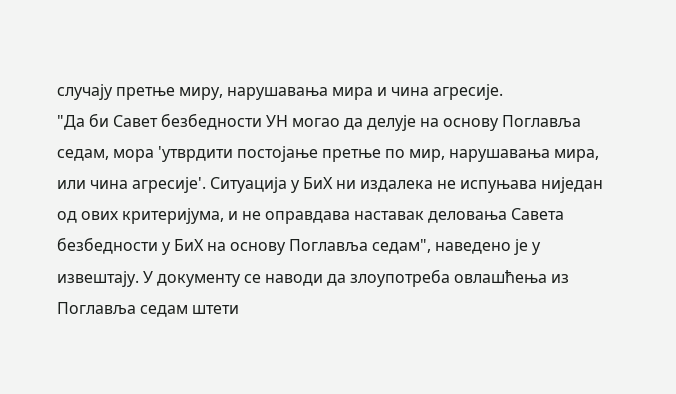случају претње миру, нарушавања мира и чина агресије.
"Да би Савет безбедности УН могао да делује на основу Поглавља седам, мора 'утврдити постојање претње по мир, нарушавања мира, или чина агресије'. Ситуација у БиХ ни издалека не испуњава ниједан од ових критеријума, и не оправдава наставак деловања Савета безбедности у БиХ на основу Поглавља седам", наведено је у извештају. У документу се наводи да злоупотреба овлашћења из Поглавља седам штети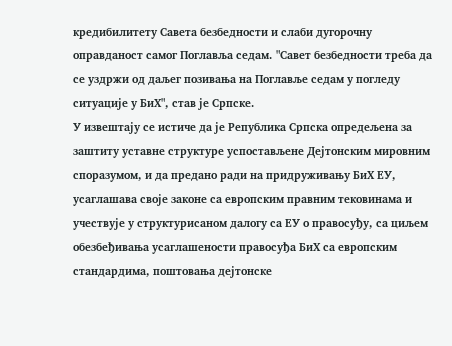кредибилитету Савета безбедности и слаби дугорочну оправданост самог Поглавља седам. "Савет безбедности треба да се уздржи од даљег позивања на Поглавље седам у погледу ситуације у БиХ", став је Српске.
У извештају се истиче да је Република Српска опредељена за заштиту уставне структуре успостављене Дејтонским мировним споразумом, и да предано ради на придруживању БиХ ЕУ, усаглашава своје законе са европским правним тековинама и учествује у структурисаном далогу са ЕУ о правосуђу, са циљем обезбеђивања усаглашености правосуђа БиХ са европским стандардима, поштовања дејтонске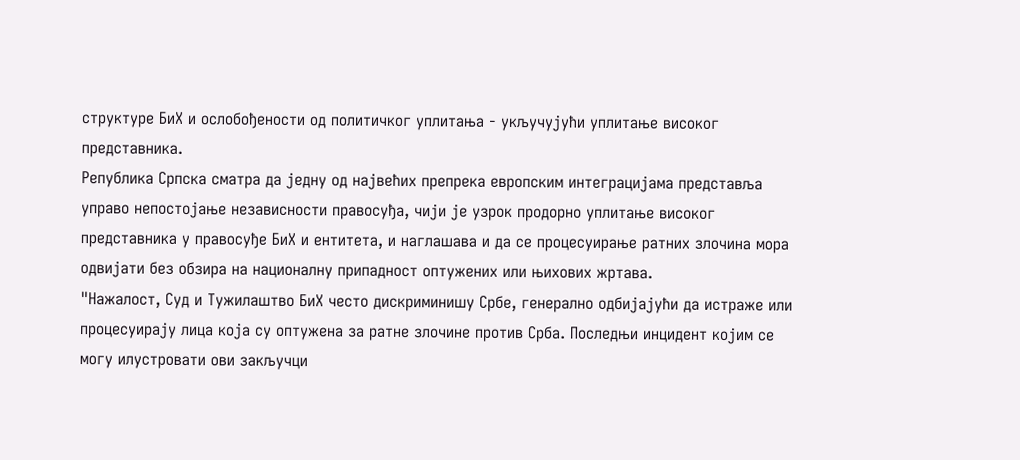структуре БиХ и ослобођености од политичког уплитања - укључујући уплитање високог представника.
Република Српска сматра да једну од највећих препрека европским интеграцијама представља управо непостојање независности правосуђа, чији је узрок продорно уплитање високог представника у правосуђе БиХ и ентитета, и наглашава и да се процесуирање ратних злочина мора одвијати без обзира на националну припадност оптужених или њихових жртава.
"Нажалост, Суд и Тужилаштво БиХ често дискриминишу Србе, генерално одбијајући да истраже или процесуирају лица која су оптужена за ратне злочине против Срба. Последњи инцидент којим се могу илустровати ови закључци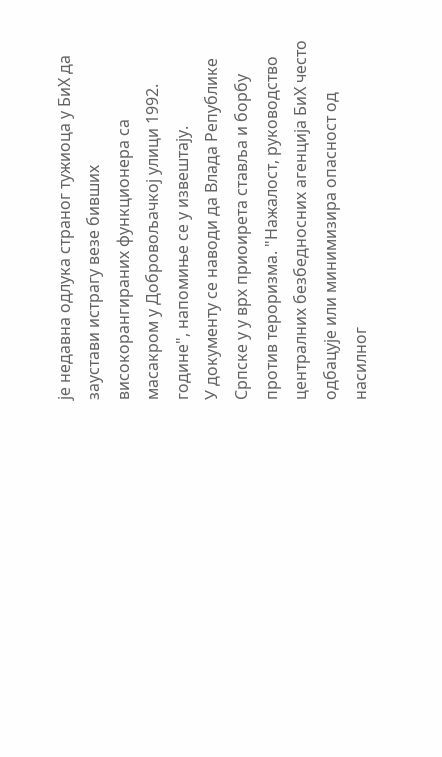је недавна одлука страног тужиоца у БиХ да заустави истрагу везе бивших високорангираних функционера са масакром у Добровољачкој улици 1992. године", напомиње се у извештају.
У документу се наводи да Влада Републике Српске у у врх приоирета ставља и борбу против тероризма. "Нажалост, руководство централних безбедносних агенција БиХ често одбацује или минимизира опасност од насилног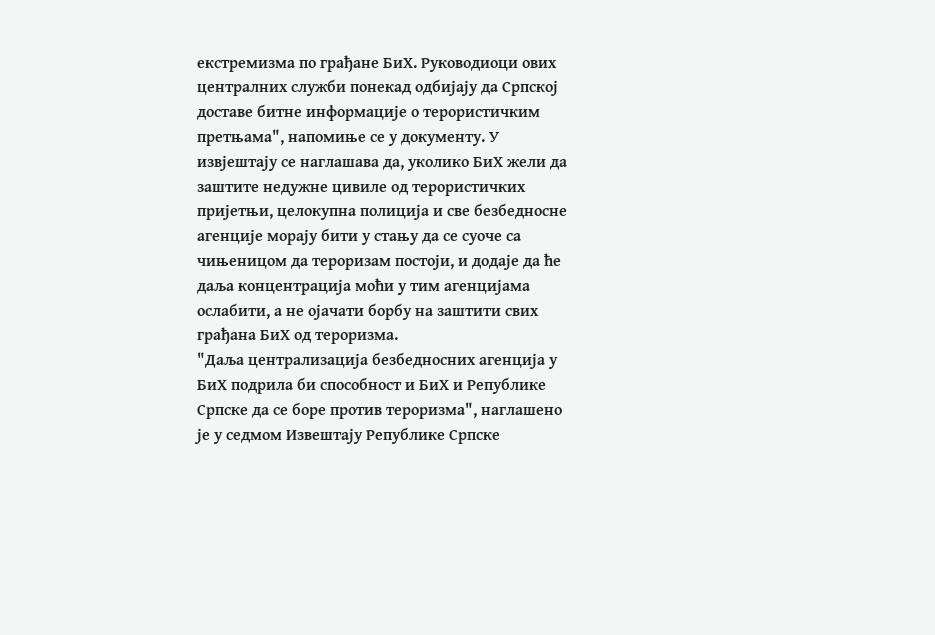екстремизма по грађане БиХ. Руководиоци ових централних служби понекад одбијају да Српској доставе битне информације о терористичким претњама", напомиње се у документу. У извјештају се наглашава да, уколико БиХ жели да заштите недужне цивиле од терористичких пријетњи, целокупна полиција и све безбедносне агенције морају бити у стању да се суоче са чињеницом да тероризам постоји, и додаје да ће даља концентрација моћи у тим агенцијама ослабити, а не ојачати борбу на заштити свих грађана БиХ од тероризма.
"Даља централизација безбедносних агенција у БиХ подрила би способност и БиХ и Републике Српске да се боре против тероризма", наглашено је у седмом Извештају Републике Српске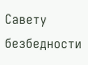Савету безбедности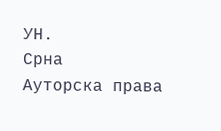УН.
Срна
Ауторска права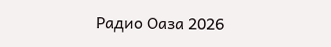Радио Оаза 2026